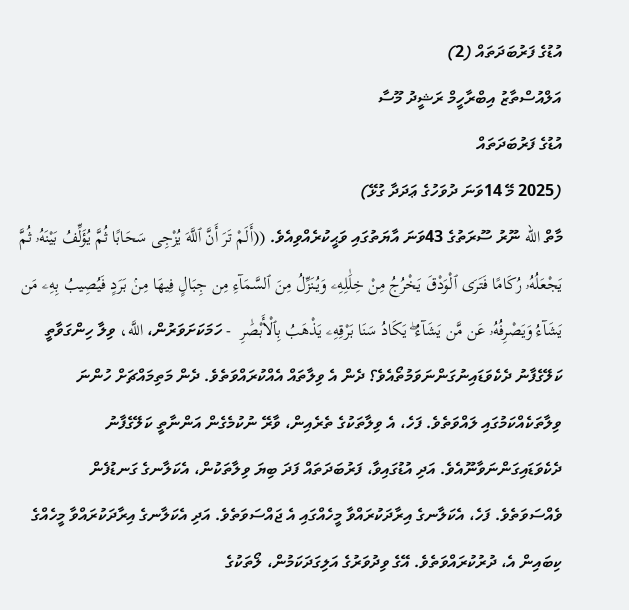އުޑުގެ ފަރުބަދަތައް (2)
އަލްއުސްތާޒު އިބްރާހީމް ރަޝީދު މޫސާ
އުޑުގެ ފަރުބަދަތައް
(2025 މޭ 14ވަނަ ދުވަހުގެ ޢަދަދާ ގުޅޭ)
މާތް الله ނޫރު ސޫރަތުގެ 43ވަނަ އާޔަތުގައި ވަޙީކުރެއްވިއެވެ. ((أَلَمْ تَرَ أَنَّ ٱللَّهَ يُزْجِى سَحَابًا ثُمَّ يُؤَلِّفُ بَيْنَهُۥ ثُمَّ يَجْعَلُهُۥ رُكَامًا فَتَرَى ٱلْوَدْقَ يَخْرُجُ مِنْ خِلَٰلِهِۦ وَيُنَزِّلُ مِنَ ٱلسَّمَآءِ مِن جِبَالٍ فِيهَا مِنۢ بَرَدٍ فَيُصِيبُ بِهِۦ مَن يَشَآءُ وَيَصْرِفُهُۥ عَن مَّن يَشَآءُ ۖ يَكَادُ سَنَا بَرْقِهِۦ يَذْهَبُ بِٱلْأَبْصَٰرِ  - ހަމަކަށަވަރުން، اللَّه، ވިލާ ހިންގަވާތީ ކަލޭގެފާނު ދެކެވަޑައިނުގަންނަވަމުތޯއެވެ؟ ދެން އެ ވިލާތައް އެއްކުރައްވަތެވެ. ދެން މަތިމައްޗަށް ހުންނަ ވިލާތަކެއްކަމުގައި ލައްވަތެވެ. ފަހެ، އެ ވިލާތަކުގެ ތެރެއިން، ވާރޭ ނުކުމެގެން އަންނާތީ ކަލޭގެފާނު ދެކެވަޑައިގަންނަވާނޫއެވެ. އަދި އުޑުގައިވާ، ފަރުބަދަތައް ފަދަ ބިޔަ ވިލާތަކުން، އެކަލާނގެ ގަނޑުފެން ވެއްސަވަތެވެ. ފަހެ، އެކަލާނގެ އިރާދަކުރައްވާ މީހެއްގައި އެ ޖައްސަވަތެވެ. އަދި އެކަލާނގެ އިރާދަކުރައްވާ މީހެއްގެ ކިބައިން އެ، ދުރުކުރައްވަތެވެ. އޭގެ ވިދުވަރުގެ އަލިގަދަކަމުން، ލޯތަކުގެ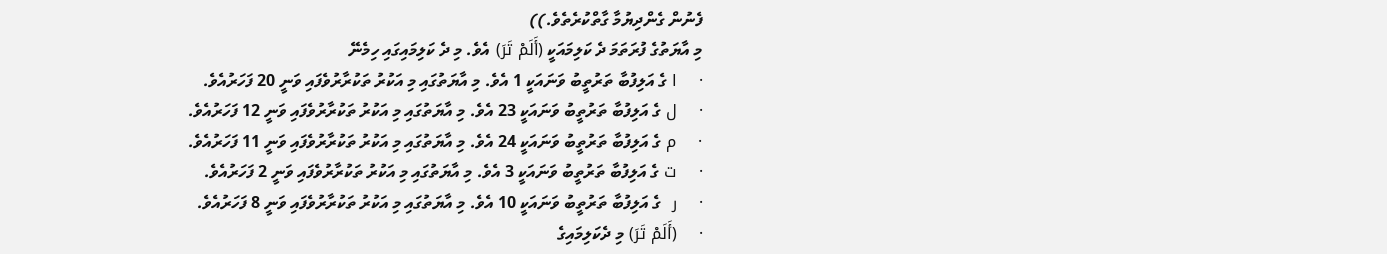ފެނުން ގެންދިޔުމާ ގާތްކުރެތެވެ.))
މި އާޔަތުގެ ފުރަތަމަ ދެ ކަލިމައަކީ (أَلَمْ تَرَ) އެވެ. މި ދެ ކަލިމައިގައި ހިމެނޭ
·    ا ގެ އަލިފުބާ ތަރުތީބު ވަނައަކީ 1 އެވެ. މި އާޔަތުގައި މި އަކުރު ތަކުރާރުވެފައި ވަނީ 20 ފަހަރުއެވެ.
·    ل ގެ އަލިފުބާ ތަރުތީބު ވަނައަކީ 23 އެވެ. މި އާޔަތުގައި މި އަކުރު ތަކުރާރުވެފައި ވަނީ 12 ފަހަރުއެވެ.
·    م ގެ އަލިފުބާ ތަރުތީބު ވަނައަކީ 24 އެވެ. މި އާޔަތުގައި މި އަކުރު ތަކުރާރުވެފައި ވަނީ 11 ފަހަރުއެވެ.
·    ت ގެ އަލިފުބާ ތަރުތީބު ވަނައަކީ 3 އެވެ. މި އާޔަތުގައި މި އަކުރު ތަކުރާރުވެފައި ވަނީ 2 ފަހަރުއެވެ.
·    ر  ގެ އަލިފުބާ ތަރުތީބު ވަނައަކީ 10 އެވެ. މި އާޔަތުގައި މި އަކުރު ތަކުރާރުވެފައި ވަނީ 8 ފަހަރުއެވެ.
·    (أَلَمْ تَرَ) މި ދެކަލިމައިގެ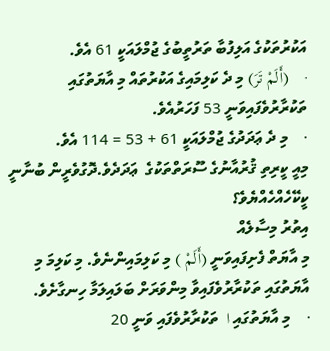އަކުރުތަކުގެ އަލިފުބާ ތަރުތީބުގެ ޖުމްލައަކީ 61 އެވެ.
·    (أَلَمْ تَرَ) މި ދެ ކަލިމައިގެ އަކުރުތައް މި އާޔަތުގައި ތަކުރާރުވެފައިވަނީ 53 ފަހަރުއެވެ.
·    މި ދެ ޢަދަދުގެ ޖުމްލައަކީ 61 + 53 = 114 އެވެ.
މިއީ ކީރިތި ޤުރުއާނުގެ ސޫރަތްތަކުގެ  ޢަދަދެވެ.ދޮގުވެރީން ބުނާނީ ކީކޭހެއްހެއްޔެވެ؟
އިތުރު މިސާލެއް
މި އާޔަތް ފެށިފައިވަނީ (أَلَمْ ) މި ކަލިމައިންނެވެ. މި ކަލިމަ މި އާޔަތުގައި ތަކުރާރުވެފައިވާ މިންވަރަށް ބަލައިލަމާ ހިނގާށެވެ.
·    މި އާޔަތުގައި ا  ތަކުރާރުވެފައި ވަނީ 20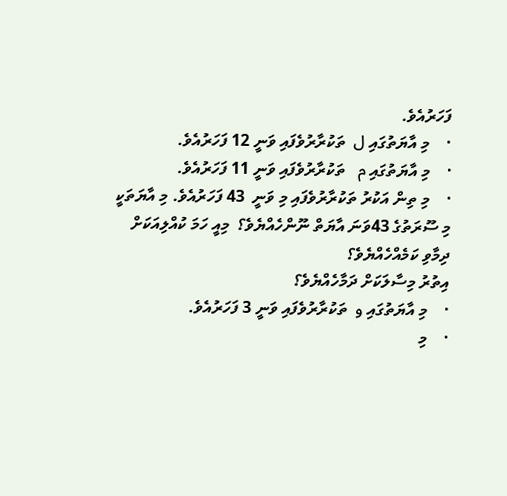ފަހަރުއެވެ.
·    މި އާޔަތުގައި ل  ތަކުރާރުވެފައި ވަނީ 12 ފަހަރުއެވެ.
·    މި އާޔަތުގައި م   ތަކުރާރުވެފައި ވަނީ 11 ފަހަރުއެވެ.
·    މި ތިން އަކުރު ތަކުރާރުވެފައި މި ވަނީ  43 ފަހަރުއެވެ. މި އާޔަތަކީ މި ސޫރަތުގެ 43ވަނަ އާޔަތް ނޫންހެއްޔެވެ؟  މިއީ ހަމަ ކުއްލިއަކަށް ދިމާވި ކަމެއްހެއްޔެވެ؟
އިތުރު މިސާލަކަށް ދަމާހެއްޔެވެ؟
·    މި އާޔަތުގައި و  ތަކުރާރުވެފައި ވަނީ 3 ފަހަރުއެވެ.
·    މި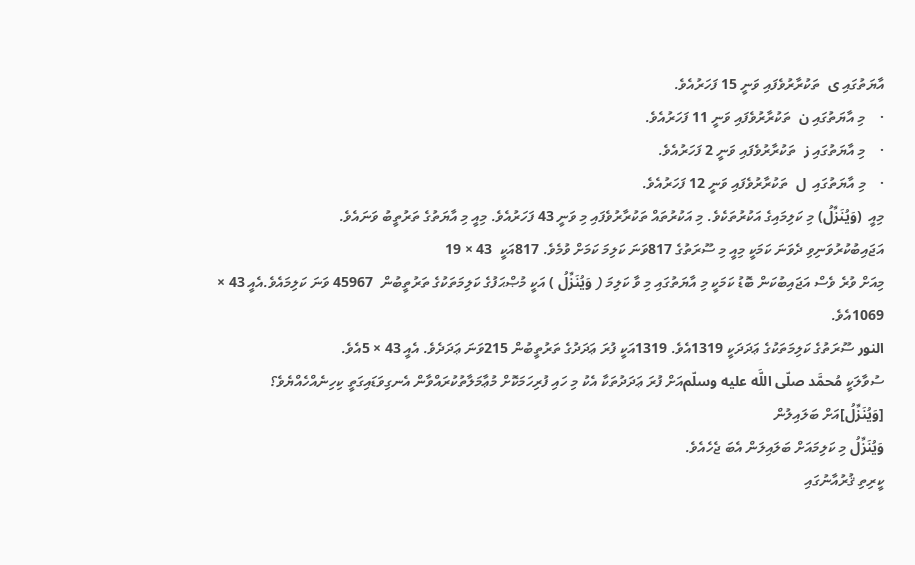އާޔަތުގައި ى  ތަކުރާރުވެފައި ވަނީ 15 ފަހަރުއެވެ.
·    މި އާޔަތުގައި ن  ތަކުރާރުވެފައި ވަނީ 11 ފަހަރުއެވެ.
·    މި އާޔަތުގައި ز  ތަކުރާރުވެފައި ވަނީ 2 ފަހަރުއެވެ.
·    މި އާޔަތުގައި  ل  ތަކުރާރުވެފައި ވަނީ 12 ފަހަރުއެވެ.
މިއީ  (وَيُنَزِّلُ) މި ކަލިމައިގެ އަކުރުތަކެވެ. މި އަކުރުތައް ތަކުރާރުވެފައި މި ވަނީ 43 ފަހަރުއެވެ. މިއީ މި އާޔަތުގެ ތަރުތީބު ވަނައެވެ.
އަޖައިބުކުރުވަނިވި ދެވަނަ ކަމަކީ މިއީ މި ސޫރަތުގެ 817ވަނަ ކަލިމަ ކަމަށް ވުމެވެ. 817އަކީ  43 × 19
މިއަށް ވުރެ ވެސް އަޖައިބުކަން ބޮޑު ކަމަކީ މި އާޔަތުގައި މި ވާ ކަލިމަ ( وَيُنَزِّلُ ) އަކީ މުޞްޙަފުގެ ކަލިމަތަކުގެ ތަރުތީބުން  45967 ވަނަ ކަލިމައެވެ.އެއީ 43 × 1069އެވެ.
النور ސޫރަތުގެ ކަލިމަތަކުގެ ޢަދަދަކީ 1319އެވެ. 1319އަކީ ފުރަ ޢަދަދުގެ ތަރުތީބުން 215ވަނަ ޢަދަދެވެ. އެއީ 43 × 5އެވެ.
ސުވާލަކީ مُحمَّد صلّى اللَّه عليه وسلّمއަށް ފުރަ ޢަދަދުތަކާ އެކު މި ހައި ފުރިހަމަކޮށް މުޢާމަލާތުކުރައްވާން އެނގިވަޑައިގަތީ ކިހިނެއްހެއްޔެވެ؟
[وَيُنَزِّلُ]އަށް ބަލައިލުން
وَيُنَزِّلُ މި ކަލިމައަށް ބަލައިލަން އެބަ ޖެހެއެވެ.
ކީރިތި ޤުރުއާނުގައި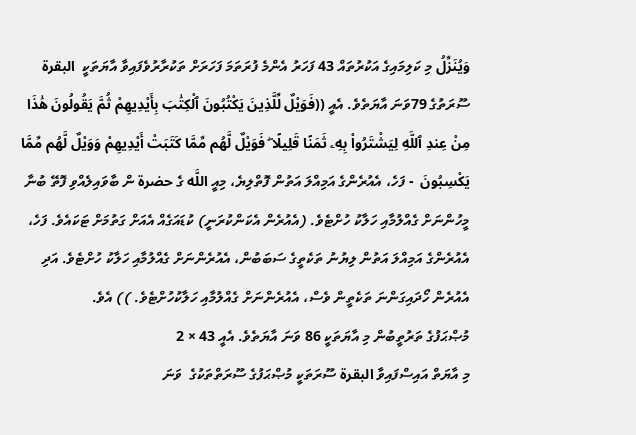وَيُنَزِّلُ މި ކަލިމައިގެ އަކުރުތައް 43 ފަހަރު އެންމެ ފުރަތަމަ ފަހަރަށް ތަކުރާރުވެފައިވާ އާޔަތަކީ  البقرة ސޫރަތުގެ 79ވަނަ އާޔަތެވެ. އެއީ ((فَوَيْلٌ لِّلَّذِينَ يَكْتُبُونَ ٱلْكِتَٰبَ بِأَيْدِيهِمْ ثُمَّ يَقُولُونَ هَٰذَا مِنْ عِندِ ٱللَّهِ لِيَشْتَرُوا۟ بِهِۦ ثَمَنًا قَلِيلًا ۖ فَوَيْلٌ لَّهُم مِّمَّا كَتَبَتْ أَيْدِيهِمْ وَوَيْلٌ لَّهُم مِّمَّا يَكْسِبُونَ  - ފަހެ، އެއުރެންގެ އަމިއްލަ އަތުން ފޮތްލިޔެ، މިއީ اللَّه ގެ حضرة ން ބާވައިލެއްވި ފޮތޭ ބުނާ މީހުންނަށް ގެއްލުމާއި ހަލާކު ހުށްޓެވެ. (އެއުރެން އެކަންކުރަނީ) ކުޑައަގެއް އެއަށް ގަތުމަށް ޓަކައެވެ. ފަހެ، އެއުރެންގެ އަމިއްލަ އަތުން ލިޔުނު ތަކެތީގެ ސަބަބުން، އެއުރެންނަށް ގެއްލުމާއި ހަލާކު ހުށްޓެވެ. އަދި އެއުރެން ހޯދައިގަންނަ ތަކެތީން ވެސް، އެއުރެންނަށް ގެއްލުމާއި ހަލާކުހުށްޓެވެ. )) އެވެ.
މުޞްޙަފުގެ ތަރުތީބުން މި އާޔަތަކީ 86 ވަނަ އާޔަތެވެ. އެއީ 43 × 2
މި އާޔަތް އައިސްފައިވާ البقرة ސޫރަތަކީ މުޞްޙަފުގެ ސޫރަތްތަކުގެ  ވަނަ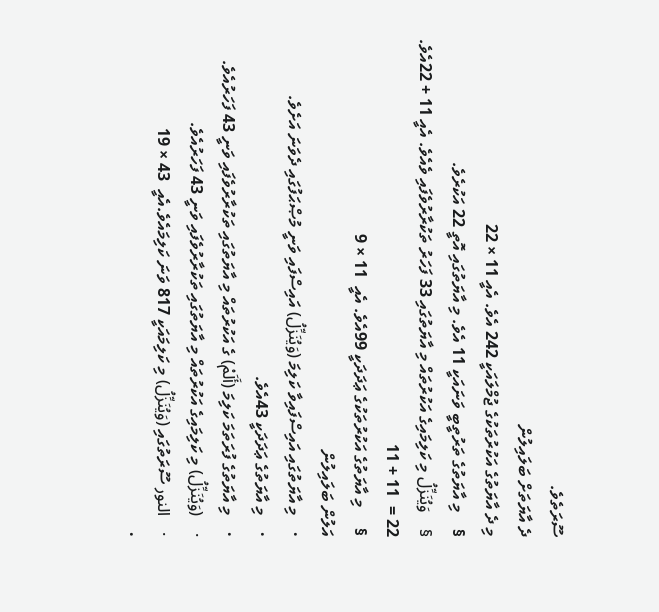ސޫރަތެވެ.
ދެ އާޔަތަށް ބަލައިލުން
މި ދެ އާޔަތުގެ އަކުރުތަކުގެ ޖުމްލައަކީ 242 އެވެ. އެއީ 11 × 22
§    މި އާޔަތުގެ ތަރުތީބީ ވަނައަކީ 11 އެވެ. މި އާޔަތުގައި އޮތީ 22 އަކުރެވެ.
§    وَيُنَزِّلُ މި ކަލިމައިގެ އަކުރުތައް މި އާޔަތުގައި 33 ފަހަރު ތަކުރާރުވެފައި ވެއެވެ. އެއީ 11 + 22އެވެ.  22 =  11 + 11
§     މި އާޔަތުގެ އަކުރުތަކުގެ ޢަދަދަކީ 99އެވެ. އެއީ  11 × 9
އަލުން ބަލައިލުން
·    މި އާޔަތުގައި އައިސްފައިވާ ކަލިމަ (وَيُنَزِّلُ) އައިސްފައި ވަނީ މުޞްޙަފުގައި ދެވަނަ އަށެވެ.
·    މި އާޔަތުގެ ޢަދަދަކީ 43އެވެ.
·    މި އާޔަތުގެ ފުރަތަމަ ކަލިމަ (أَلَمْ) ގެ އަކުރުތައް މި އާޔަތުގައި ތަކުރާރުވެފައި ވަނީ 43 ފަހަރުއެވެ.
·    (وَيُنَزِّلُ) މި ކަލިމައިގެ އަކުރުތައް މި އާޔަތުގައި ތަކުރާރުވެފައި ވަނީ 43 ފަހަރުއެވެ.
·    النور ސޫރަތުގައި (وَيُنَزِّلُ) މި ކަލިމައަކީ 817 ވަނަ ކަލިމައެވެ.އެއީ  43 × 19
·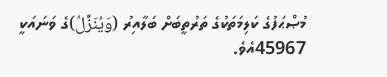މުޞްޙަފުގެ ކަލިމަތަކުގެ ތަރުތީބަށް ބަލާއިރު (وَيُنَزِّلُ)ގެ ވަނައަކީ 45967އެވެ.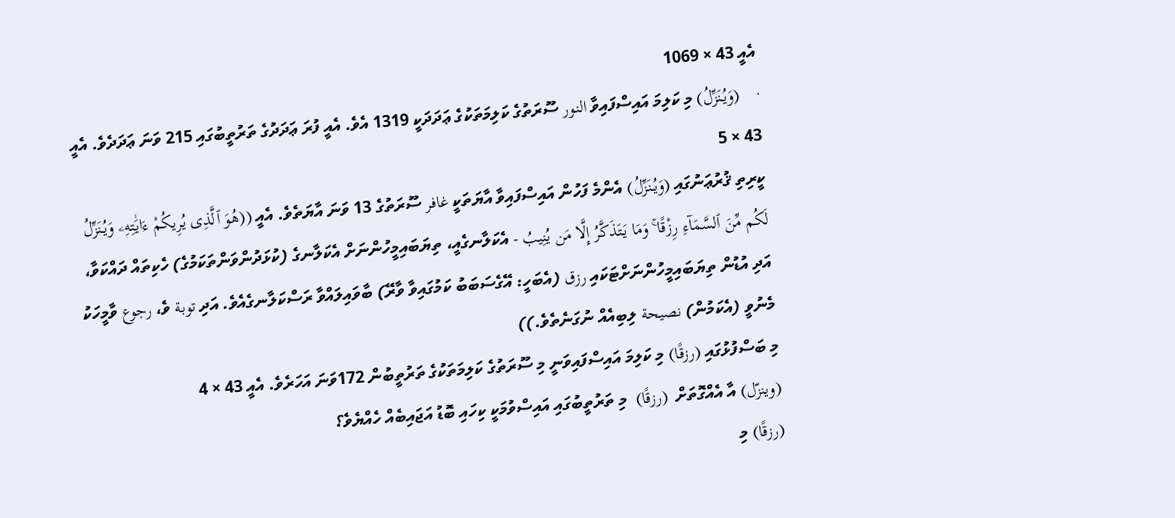އެއީ 43 × 1069
·    (وَيُنَزِّلُ) މި ކަލިމަ އައިސްފައިވާ النور ސޫރަތުގެ ކަލިމަތަކުގެ ޢަދަދަކީ 1319 އެވެ. އެއީ ފުރަ ޢަދަދުގެ ތަރުތީބުގައި 215 ވަނަ ޢަދަދެވެ. އެއީ 43 × 5
ކީރިތި ޤުރުޢަނުގައި (وَيُنَزِّلُ) އެންމެ ފަހުން އައިސްފައިވާ އާޔަތަކީ غافر ސޫރަތުގެ 13 ވަނަ އާޔަތެވެ. އެއީ ((هُوَ ٱلَّذِى يُرِيكُمْ ءَايَٰتِهِۦ وَيُنَزِّلُ لَكُم مِّنَ ٱلسَّمَآءِ رِزْقًا ۚ وَمَا يَتَذَكَّرُ إِلَّا مَن يُنِيبُ - އެކަލާނގެއީ، ތިޔަބައިމީހުންނަށް އެކަލާނގެ (ކުޅަދުންވަންތަކަމުގެ) ހެކިތައް ދައްކަވާ، އަދި އުޑުން ތިޔަބައިމީހުންނަށްޓަކައި رزق (އެބަހީ: އޭގެސަބަބު ކަމުގައިވާ ވާރޭ) ބާވައިލައްވާ ރަސްކަލާނގެއެވެ. އަދި توبة ވެ، رجوع ވާމީހަކު މެނުވީ (އެކަމުން) نصيحة ލިބިއެއް ނުގަނެތެވެ.))
މި ބަސްފުޅުގައި (رزقًا) މި ކަލިމަ އައިސްފައިވަނީ މި ސޫރަތުގެ ކަލިމަތަކުގެ ތަރުތީބުން 172ވަނަ އަހަރެވެ. އެއީ 43 × 4
(وينزّل) އާ އެއްގޮތަށް  (رزقًا)  މި ތަރުތީބުގައި އައިސްވުމަކީ ކިހައި ބޮޑު އަޖައިބެއް ހެއްޔެވެ؟
(رزقًا) މި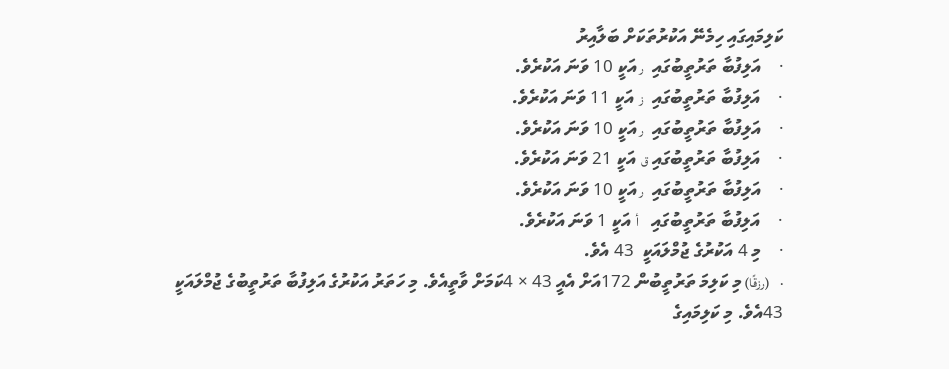ކަލިމައިގައި ހިމެނޭ އަކުރުތަކަށް ބަލާއިރު
·    އަލިފުބާ ތަރުތީބުގައި  ر އަކީ 10 ވަނަ އަކުރެވެ.
·    އަލިފުބާ ތަރުތީބުގައި  ز  އަކީ 11 ވަނަ އަކުރެވެ.
·    އަލިފުބާ ތަރުތީބުގައި  ر އަކީ 10 ވަނަ އަކުރެވެ.
·    އަލިފުބާ ތަރުތީބުގައި ق  އަކީ 21 ވަނަ އަކުރެވެ.
·    އަލިފުބާ ތަރުތީބުގައި  ر އަކީ 10 ވަނަ އަކުރެވެ.
·    އަލިފުބާ ތަރުތީބުގައި   أ  އަކީ 1 ވަނަ އަކުރެވެ.
·    މި 4 އަކުރުގެ ޖުމްލައަކީ  43 އެވެ.
·    (رزقًا) މި ކަލިމަ ތަރުތީބުން 172އަށް އެއީ 43 × 4ކަމަށް ވާތީއެވެ. މި ހަތަރު އަކުރުގެ އަލިފުބާ ތަރުތީބުގެ ޖުމްލައަކީ 43އެވެ. މި ކަލިމައިގެ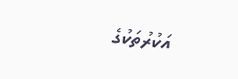އަކުރުތަކުގެ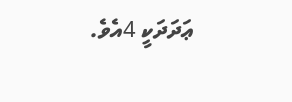ޢަދަދަކީ 4އެވެ.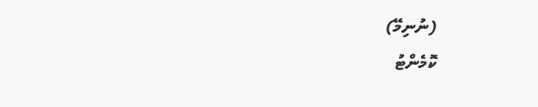(ނުނިމޭ)
ކޮމެންޓު